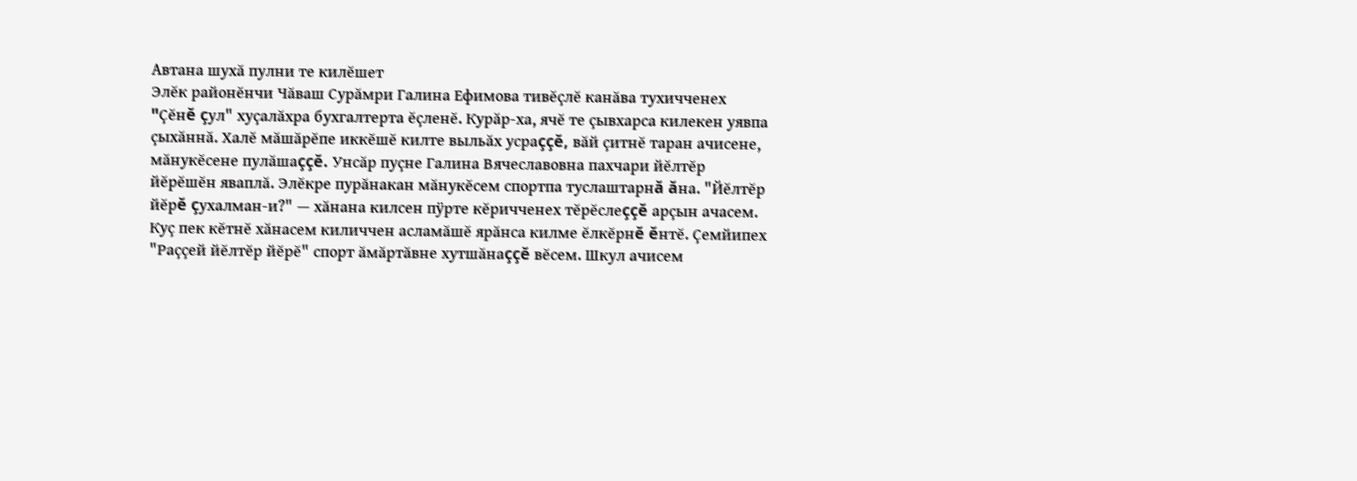Автана шухă пулни те килĕшет
Элĕк районĕнчи Чăваш Сурăмри Галина Ефимова тивĕçлĕ канăва тухичченех "Çĕнĕ çул" хуçалăхра бухгалтерта ĕçленĕ. Курăр-ха, ячĕ те çывхарса килекен уявпа çыхăннă. Халĕ мăшăрĕпе иккĕшĕ килте выльăх усраççĕ, вăй çитнĕ таран ачисене, мăнукĕсене пулăшаççĕ. Унсăр пуçне Галина Вячеславовна пахчари йĕлтĕр йĕрĕшĕн яваплă. Элĕкре пурăнакан мăнукĕсем спортпа туслаштарнă ăна. "Йĕлтĕр йĕрĕ çухалман-и?" — хăнана килсен пÿрте кĕричченех тĕрĕслеççĕ арçын ачасем. Куç пек кĕтнĕ хăнасем киличчен асламăшĕ ярăнса килме ĕлкĕрнĕ ĕнтĕ. Çемйипех "Раççей йĕлтĕр йĕрĕ" спорт ăмăртăвне хутшăнаççĕ вĕсем. Шкул ачисем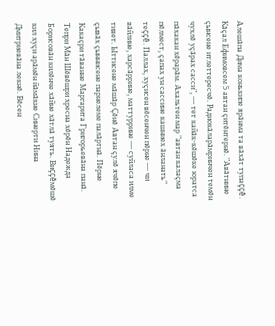Алешăпа Дима конькипе ярăнма та вăхăт тупаççĕ.
Кăçал Ефимовсем 5 автан çитĕнтернĕ. "Авăтнине çынсене итлеттересчĕ. Радиокăларăмринчен темĕн чухлĕ уçăрах сасси", — тет кайăк-кĕшĕке юратса пăхакан хĕрарăм. Ахальтен мар "автан калаçма пĕлмест, çапах ун сассине кашниех ăнланать" теççĕ. Паллах, хуçисен вĕсенчен пĕрне — чи вăйлине, харсăррине, маттуррине — суйласа илме тивет. Ыттисене мăшăр Çĕнĕ Автан çулĕ ячĕпе çывăх çыннисене парнелеме палăртнă. Пĕрне Какаçри тăванне Маргарита Григорьевăна панă. Тепри Мăн Шĕвĕшри хресна хĕрĕн Надежда Борисовăн килĕнче хăйне хăтлă туять. Виççĕмĕшĕ кил хуçи арăмĕн йăмăкне Синерти Нина Дмитриевăна лекнĕ. Вĕсен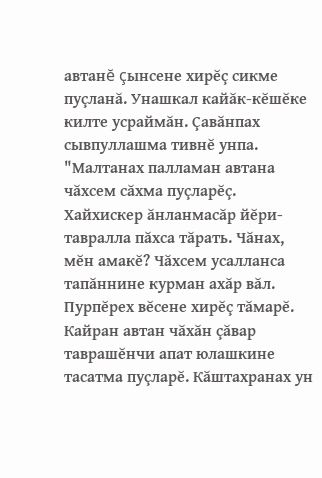автанĕ çынсене хирĕç сикме пуçланă. Унашкал кайăк-кĕшĕке килте усраймăн. Çавăнпах сывпуллашма тивнĕ унпа.
"Малтанах палламан автана чăхсем сăхма пуçларĕç. Хайхискер ăнланмасăр йĕри-тавралла пăхса тăрать. Чăнах, мĕн амакĕ? Чăхсем усалланса тапăннине курман ахăр вăл. Пурпĕрех вĕсене хирĕç тăмарĕ. Кайран автан чăхăн çăвар таврашĕнчи апат юлашкине тасатма пуçларĕ. Кăштахранах ун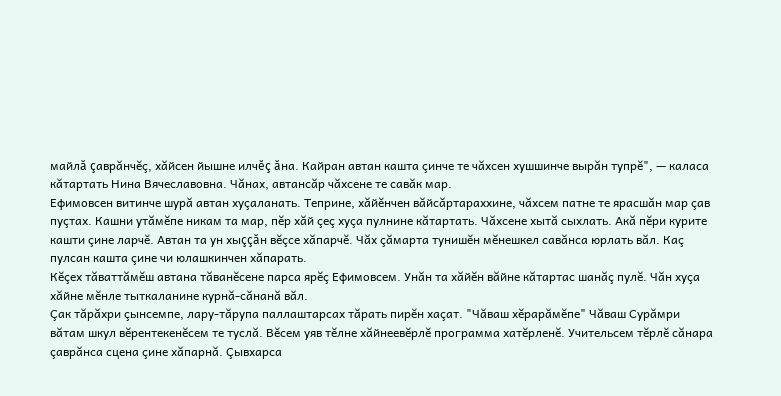майлă çаврăнчĕç, хăйсен йышне илчĕç ăна. Кайран автан кашта çинче те чăхсен хушшинче вырăн тупрĕ", — каласа кăтартать Нина Вячеславовна. Чăнах, автансăр чăхсене те савăк мар.
Ефимовсен витинче шурă автан хуçаланать. Теприне, хăйĕнчен вăйсăртараххине, чăхсем патне те ярасшăн мар çав пуçтах. Кашни утăмĕпе никам та мар, пĕр хăй çеç хуçа пулнине кăтартать. Чăхсене хытă сыхлать. Акă пĕри курите кашти çине ларчĕ. Автан та ун хыççăн вĕçсе хăпарчĕ. Чăх çăмарта тунишĕн мĕнешкел савăнса юрлать вăл. Каç пулсан кашта çине чи юлашкинчен хăпарать.
Кĕçех тăваттăмĕш автана тăванĕсене парса ярĕç Ефимовсем. Унăн та хăйĕн вăйне кăтартас шанăç пулĕ. Чăн хуçа хăйне мĕнле тыткаланине курнă-сăнанă вăл.
Çак тăрăхри çынсемпе, лару-тăрупа паллаштарсах тăрать пирĕн хаçат. "Чăваш хĕрарăмĕпе" Чăваш Сурăмри вăтам шкул вĕрентекенĕсем те туслă. Вĕсем уяв тĕлне хăйнеевĕрлĕ программа хатĕрленĕ. Учительсем тĕрлĕ сăнара çаврăнса сцена çине хăпарнă. Çывхарса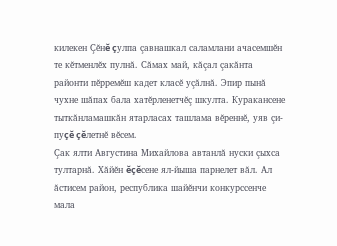килекен Çĕнĕ çулпа çавнашкал саламлани ачасемшĕн те кĕтменлĕх пулнă. Сăмах май, кăçал çакăнта районти пĕрремĕш кадет класĕ уçăлнă. Эпир пынă чухне шăпах бала хатĕрленетчĕç шкулта. Куракансене тыткăнламашкăн ятарласах ташлама вĕреннĕ, уяв çи-пуçĕ çĕлетнĕ вĕсем.
Çак ялти Августина Михайлова автанлă нуски çыхса тултарнă. Хăйĕн ĕçĕсене ял-йыша парнелет вăл. Ал ăстисем район, республика шайĕнчи конкурссенче мала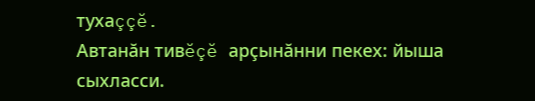тухаççĕ.
Автанăн тивĕçĕ арçынăнни пекех: йыша сыхласси.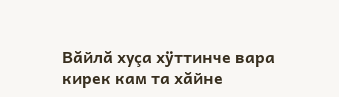Вăйлă хуçа хÿттинче вара кирек кам та хăйне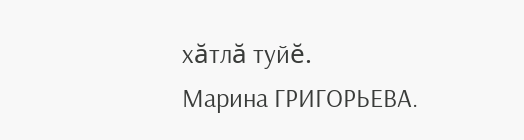хăтлă туйĕ.
Марина ГРИГОРЬЕВА.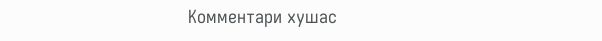Комментари хушас